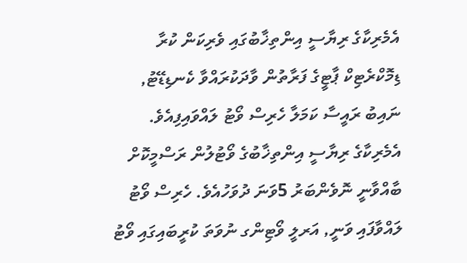އެމެރިކާގެ ރިޔާސީ އިންތިޚާބުގައި ވެރިކަން ކުރާ ޑިމޮކްރެޓިކް ޕާޓީގެ ފަރާތުން ވާދަކުރައްވާ ކެނޑިޑޭޓު, ނައިބު ރައީސާ ކަމަލާ ހެރިސް ވޯޓު ލައްވައިފިއެވެ. އެމެރިކާގެ ރިޔާސީ އިންތިޚާބުގެ ވޯޓުލުން ރަސްމީކޮށް ބާއްވާނީ ނޮވެންބަރު 5ވަނަ ދުވަހުއެވެ. ހެރިސް ވޯޓު ލައްވާފައި ވަނީ, އަރލީ ވޯޓިންގ ނުވަތަ ކުރީބައިގައި ވޯޓު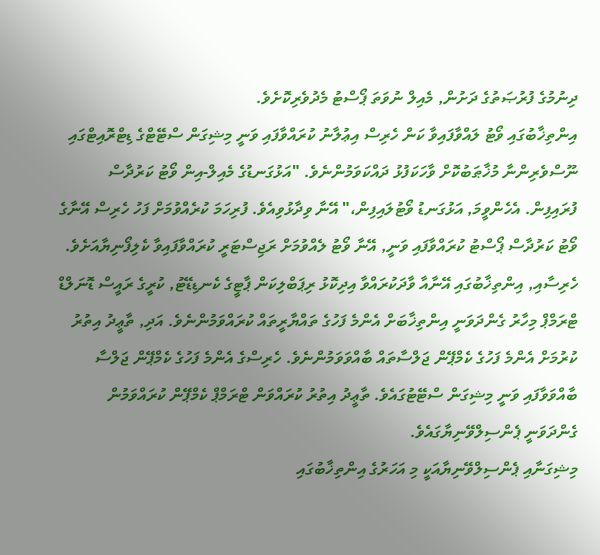ދިނުމުގެ ފުރުޞަތުގެ ދަށުން, މެއިލް ނުވަތަ ޕޯސްޓު މެދުވެރިކޮށެވެ.
އިންތިޚާބުގައި ވޯޓު ލައްވާފައިވާ ކަން ހެރިސް އިޢުލާނު ކުރައްވާފައި ވަނީ މިޝިގަން ސްޓޭޓްގެ ޑިޓްރޮއިޓްގައި ނޫސްވެރިންނާ މުޚާޠަބުކޮށް ވާހަކަފުޅު ދައްކަވަމުންނެވެ. "އަޅުގަނޑުގެ މެއިލް-އިން ވޯޓު ކަރުދާސް ފުރައިފިން. އެހެންވީމަ, އަޅުގަނޑު ވޯޓުލައިފިން،" އޭނާ ވިދާޅުވިއެވެ. ފުރިހަމަ ކުރެއްވުމަށް ފަހު ހެރިސް އޭނާގެ ވޯޓު ކަރުދާސް ޕޯސްޓު ކުރައްވާފައި ވަނީ, އޭނާ ވޯޓު ލެއްވުމަށް ރަޖިސްޓަރީ ކުރައްވާފައިވާ ކެލިފޯނިޔާއަށެވެ.
ހެރިސާއި, އިންތިޚާބުގައި އޭނާއާ ވާދަކުރައްވާ އިދިކޮޅު ރިޕަބްލިކަން ޕާޓީގެ ކެނޑިޑޭޓު, ކުރީގެ ރައީސް ޑޮނަލްޑް ޓްރަމްޕް މިހާރު ގެންދަވަނީ އިންތިޚާބަށް އެންމެ ފަހުގެ ތައްޔާރީތައް ކުރައްވަމުންނެވެ. އަދި, ތާޢީދު އިތުރު ކުރުމަށް އެންމެ ފަހުގެ ކެމްޕޭން ޖަލްސާތައް ބާއްވަވަމުންނެވެ. ހެރިސްގެ އެންމެ ފަހުގެ ކެމްޕޭން ޖަލްސާ ބާއްވަވާފައި ވަނީ މިޝިގަން ސްޓޭޓުގައެވެ. ތާޢީދު އިތުރު ކުރައްވަން ޓްރަމްޕް ކެމްޕޭން ކުރައްވަމުން ގެންދަވަނީ ޕެންސިލްވޭނިޔާގައެވެ.
މިޝިގަނާއި ޕެންސިލްވޭނިޔާއަކީ މި އަހަރުގެ އިންތިޚާބުގައި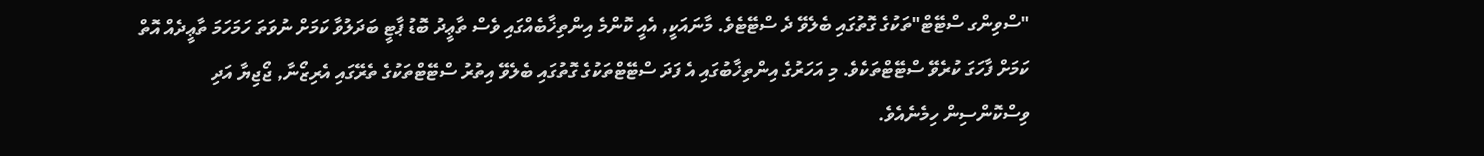"ސްވިންގ ސްޓޭޓް"ތަކުގެ ގޮތުގައި ބެލެވޭ ދެ ސްޓޭޓެވެ. މާނައަކީ, އެއީ ކޮންމެ އިންތިޚާބެއްގައި ވެސް ތާޢީދު ބޮޑު ޕާޓީ ބަދަލުވާ ކަމަށް ނުވަތަ ހަމަހަމަ ތާޢީދެއް އޮތް ކަމަށް ފާހަގަ ކުރެވޭ ސްޓޭޓްތަކެވެ. މި އަހަރުގެ އިންތިޚާބުގައި އެ ފަދަ ސްޓޭޓްތަކުގެ ގޮތުގައި ބެލެވޭ އިތުރު ސްޓޭޓްތަކުގެ ތެރޭގައި އެރިޒޯނާ, ޖޯޖިޔާ އަދި ވިސްކޮންސިން ހިމެނެއެވެ.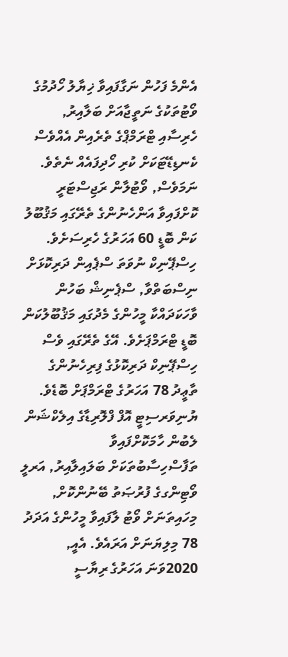އެންމެ ފަހުން ނަގާފައިވާ ޚިޔާލު ހޯދުމުގެ ވޯޓުތަކުގެ ނަތީޖާއަށް ބަލާއިރު, ހެރިސާއި ޓްރަމްޕްގެ ތެރެއިން އެއްވެސް ކެނޑިޑޭޓަކަށް ކުރި ހޯދިފައެއް ނެތެވެ. ނަމަވެސް, ވޯޓުލާން ރަޖިސްޓަރީ ކޮށްފައިވާ އަންހެނުންގެ ތެރޭގައި މަޤުބޫލު ކަން ބޮޑީ 60 އަހަރުގެ ހެރިސަށެވެ. ހިސްޕޭނިކް ނުވަތަ ސްޕެއިން ދަރިކޮޅަށް ނިސްބަތްވާ, ސްޕެނިޝް ބަހުން ވާހަކަދައްކާ މީހުންގެ މެދުގައި މަޤުބޫލުކަން ބޮޑީ ޓްރަމްޕަށެވެ. އޭގެ ތެރޭގައި ވެސް ހިސްޕޭނިކް ދަރިކޮޅުގެ ފިރިހެނުންގެ ތާޢީދު 78 އަހަރުގެ ޓްރަމްޕަށް ބޮޑެވެ.
ޔުނިވަރސިޓީ އޮފް ފްލޮރިޑާގެ އިލެކްޝަން ލެބުން ހާމަކޮށްފައިވާ ތަފާސްހިސާބުތަކަށް ބަލައިލާއިރު, އަރލީ ވޯޓިންގގެ ފުރުޞަތު ބޭނުންކޮށް, މިހައިތަނަށް ވޯޓު ލާފައިވާ މީހުންގެ އަދަދު 78 މިލިޔަނަށް އަރައެވެ. އެއީ, 2020ވަނަ އަހަރުގެ ރިޔާސީ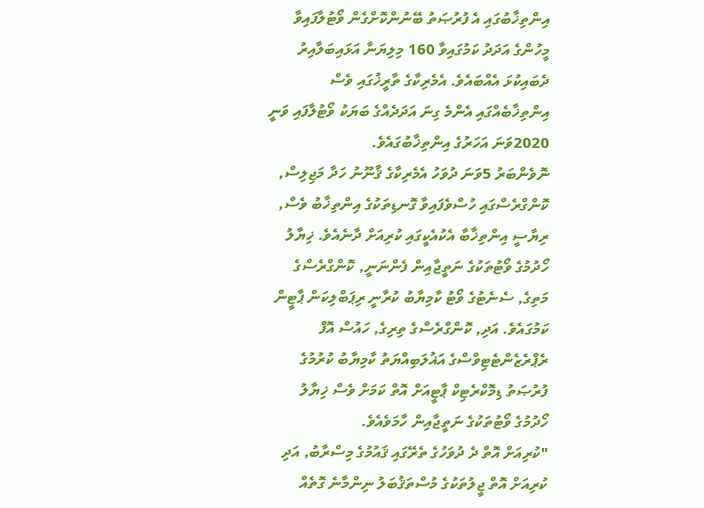އިންތިޚާބުގައި އެ ފުރުޞަތު ބޭނުންކޮށްގެން ވޯޓުލާފައިވާ މީހުންގެ އަދަދު ކަމުގައިވާ 160 މިލިޔަނާ އަޅައިބަލާއިރު ދެބައިކުޅަ އެއްބައެވެ. އެމެރިކާގެ ތާރީޚުގައި ވެސް އިންތިޚާބެއްގައި އެންމެ ގިނަ އަދަދެއްގެ ބަޔަކު ވޯޓުލާފައި ވަނީ 2020ވަނަ އަހަރުގެ އިންތިޚާބުގައެވެ.
ނޮވެންބަރު 5ވަނަ ދުވަހު އެމެރިކާގެ ޤާނޫނު ހަދާ މަޖިލިސް, ކޮންގްރެސްގައި ހުސްވެފައިވާ ގޮނޑިތަކުގެ އިންތިޚާބު ވެސް, ރިޔާސީ އިންތިޚާބާ އެކުއެކީގައި ކުރިއަށް ދާނެއެވެ. ޚިޔާލު ހޯދުމުގެ ވޯޓުތަކުގެ ނަތީޖާއިން ފެންނަނީ, ކޮންގްރެސްގެ މަތިގެ, ސެނެޓުގެ ވޯޓު ކާމިޔާބު ކުރާނީ ރިޕަބްލިކަން ޕާޓީން ކަމުގައެވެ. އަދި, ކޮންގްރެސްގެ ތިރިގެ, ހައުސް އޮފް ރެޕްރެޒެންޓެޓިވްސްގެ އަޣުލަބިއްޔަތު ކާމިޔާބު ކުރުމުގެ ފުރުޞަތު ޑިމޮކްރެޓިކް ޕާޓީއަށް އޮތް ކަމަށް ވެސް ޚިޔާލު ހޯދުމުގެ ވޯޓުތަކުގެ ނަތީޖާއިން ހާމަވެއެވެ.
"ކުރިއަށް އޮތް ދެ ދުވަހުގެ ތެރޭގައި ޤައުމުގެ މިސްރާބު, އަދި ކުރިއަށް އޮތް ޖީލުތަކުގެ މުސްތަޤުބަލު ނިންމާނެ ގޮތެއް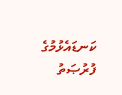ކަނޑައެޅުމުގެ ފުރުޞަތު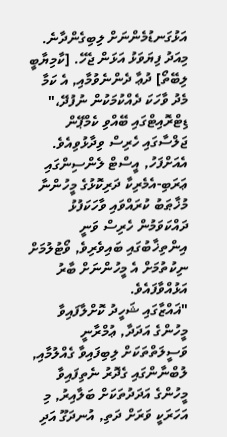އަޅުގަނޑުމެންނަށް ލިބިގެންދާނެ. މިއަދު ފިޔަވަޅު އަޅަން ޖެހޭ. [ކާމިޔާބީ ލިބޭތޯ] ދުޢާ ދެންނެވުމާއި, އެ ކަމާ މެދު ވާހަކަ ދެއްކުމަކުން ނުފުދޭ،" ޑިޓްރޮއިޓްގައި ބޭއްވި ކެމްޕޭން ޖަލްސާގައި ހެރިސް ވިދާޅުވިއެވެ. އެއަށްފަހު, އީސްޓް ލެންސިންގައި ޢަރަބި-އެމެރިކާ ދަރިކޮޅުގެ މީހުންނާ މުޚާޠަބު ކުރައްވައި ވާހަކަފުޅު ދައްކަވަމުން ހެރިސް ވަނީ އިންތިޚާބުގައި ބައިވެރިވެ, ވޯޓުލުމަށް ނިކުތުމަށް އެ މީހުންނަށް ބާރު އަޅުއްވާފައެވެ.
"ޣައްޒާގައި ޝަހީދު ކޮށްލާފައިވާ މީހުންގެ އަދަދާ, ޢުމްރާނީ ވަސީލަތްތަކަށް ލިބިފައިވާ ގެއްލުމާއި, ލުބްނާންގައި ގެދޮރު ނެތިފައިވާ މީހުންގެ އަދަދުތަކަށް ބަލާއިރު, މި އަހަރަކީ ވަރަށް ދަތި, އުނދަގޫ އަދި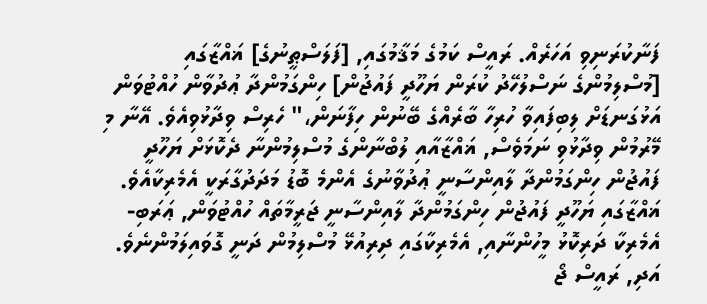ފަނާކުރަނިވި އަހަރެއް. ރައީސް ކަމުގެ މަޤާމުގައި, [ފަލަސްޠީނުގެ] ޣައްޒާގައި [މުސްލިމުންގެ ނަސްލުހޭދު ކުރަން ޔަހޫދީ ފައުޖުން] ހިންގަމުންދާ ޢުދުވާން ހުއްޓުވަން އަޅުގަނޑަށް ލިބިފައިވާ ހުރިހާ ބާރެއްގެ ބޭނުން ހިފާނަން،" ހެރިސް ވިދާޅުވިއެވެ. އޭނާ މި މޭރުމުން ވިދާޅުވި ނަމަވެސް, ޣައްޒާއާއި ލުބްނާންގެ މުސްލިމުންނާ ދެކޮޅަށް ޔަހޫދީ ފައުޖުން ހިންގަމުންދާ ލާއިންސާނީ ޢުދުވާނުގެ އެންމެ ބޮޑު މަދަދުގާރަކީ އެމެރިކާއެވެ.
ޣައްޒާގައި ޔަހޫދީ ފައުޖުން ހިންގަމުންދާ ލާއިންސާނީ ޖަރީމާތައް ހުއްޓުވަން, ޢަރަބި-އެމެރިކާ ދަރިކޮޅު މީހުންނާއި, އެމެރިކާގައި ދިރިއުޅޭ މުސްލިމުން ދަނީ ގޮވައިލަމުންނެވެ. އަދި, ރައީސް ޖޯ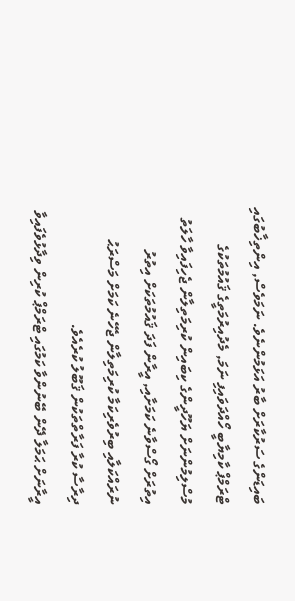ބައިޑަންގެ ސަރުކާރަށް ބާރު އަޅަމުންނެވެ. ނަމަވެސް, އިންތިޚާބުގައި ޓްރަމްޕް ކާމިޔާބީ ހޯއްދަވައިފި ނަމަ, މެދުއިރުމަތީގެ ޤައުމުތަކުގެ މުސްލިމުންނަށް ޔަހޫދީންގެ ކިބައިން ކުރިމަތިލާން ޖެހިފައިވާ ހާލަތު އިތުރަށް ގޯސްވާނެ ކަމަށާއި, އީރާން ފަދަ ޤައުމުތަކަށް އިތުރު ނުރައްކަލާއި ބިރުވެރިކަމާ ކުރިމަތިލާން ޖެހޭނެ ކަމަށް މަސްރަޙު ދިރާސާ ކުރާ ފަރާތްތަކުން ޤަބޫލު ކުރެއެވެ.
އީރާނަށް ޙަމަލާ ދޭން ބޭނުންވާ ކަމުގައި ޓްރަމްޕް ކުރިން ވިދާޅުވެފައިވާ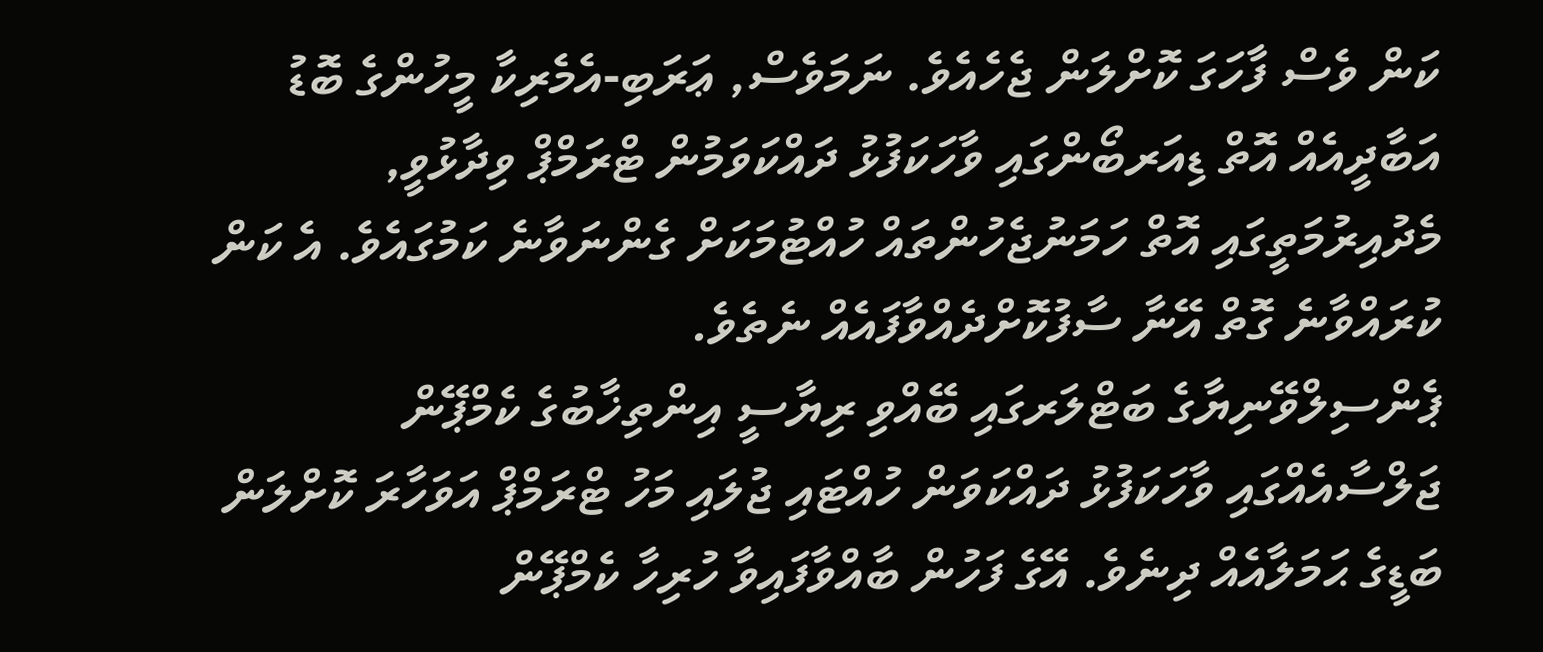ކަން ވެސް ފާހަގަ ކޮށްލަން ޖެހެއެވެ. ނަމަވެސް, ޢަރަބި-އެމެރިކާ މީހުންގެ ބޮޑު އަބާދީއެއް އޮތް ޑިއަރބޯންގައި ވާހަކަފުޅު ދައްކަވަމުން ޓްރަމްޕް ވިދާޅުވީ, މެދުއިރުމަތީގައި އޮތް ހަމަނުޖެހުންތައް ހުއްޓުމަކަށް ގެންނަވާނެ ކަމުގައެވެ. އެ ކަން ކުރައްވާނެ ގޮތް އޭނާ ސާފުކޮށްދެއްވާފައެއް ނެތެވެ.
ޕެންސިލްވޭނިޔާގެ ބަޓްލަރގައި ބޭއްވި ރިޔާސީ އިންތިޚާބުގެ ކެމްޕޭން ޖަލްސާއެއްގައި ވާހަކަފުޅު ދައްކަވަން ހުއްޓައި ޖުލައި މަހު ޓްރަމްޕް އަވަހާރަ ކޮށްލަން ބަޑީގެ ޙަމަލާއެއް ދިނެވެ. އޭގެ ފަހުން ބާއްވާފައިވާ ހުރިހާ ކެމްޕޭން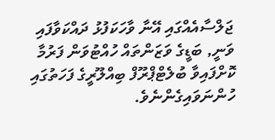ޖަލްސާއެއްގައި އޭނާ ވާހަކަފުޅު ދައްކަވާފައި ވަނީ, ބަޑީގެ ވަޒަންތައް ހުއްޓުވަން ފަރުމާ ކޮށްފައިވާ ބުލެޓްޕްރޫފް ބިއްލޫރީގެ ފަހަތުގައި ހުންނަވައިގެންނެވެ.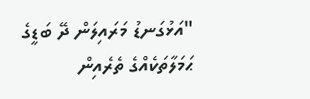"އަޅުގަނޑު މަރައިލަން ދޭ ބަޑީގެ ޙަމަލާތަކެއްގެ ތެރެއިން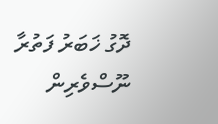ދޮގު ޚަބަރު ފަތުރާ ނޫސްވެރިން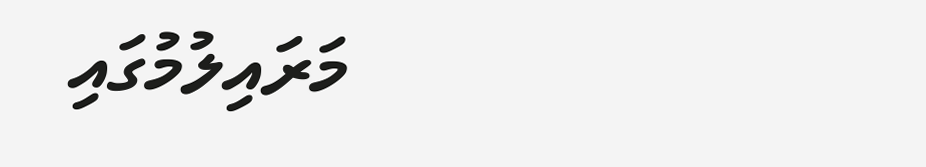މަރައިލުމުގައި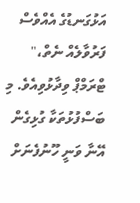އަޅުގަނޑުގެ އެއްވެސް ފަރުވާލެއް ނެތް،" ޓްރަމްޕް ވިދާޅުވިއެވެ. މި ބަސްފުޅުތަކާ ގުޅިގެން އޭނާ ވަނީ ހޫނުފެނަށް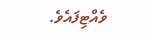ވެއްޓިފައެވެ.